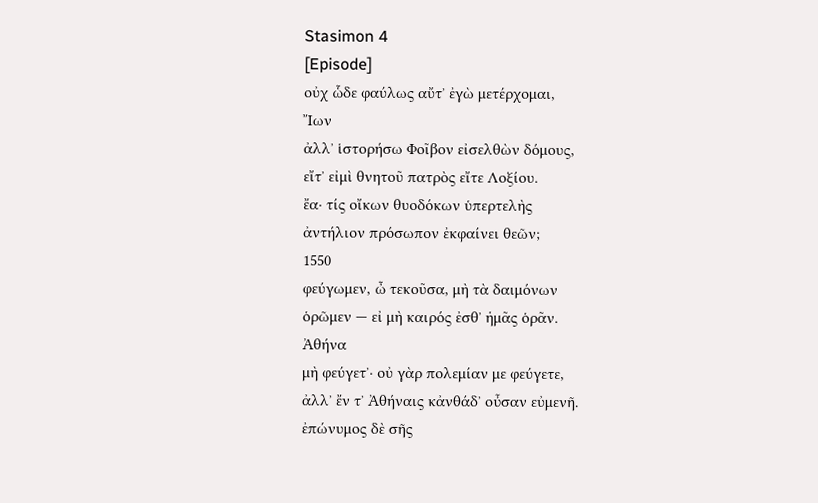Stasimon 4
[Episode]
οὐχ ὧδε φαύλως αὔτʼ ἐγὼ μετέρχομαι,
Ἴων
ἀλλʼ ἱστορήσω Φοῖβον εἰσελθὼν δόμους,
εἴτʼ εἰμὶ θνητοῦ πατρὸς εἴτε Λοξίου.
ἔα· τίς οἴκων θυοδόκων ὑπερτελὴς
ἀντήλιον πρόσωπον ἐκφαίνει θεῶν;
1550
φεύγωμεν, ὦ τεκοῦσα, μὴ τὰ δαιμόνων
ὁρῶμεν — εἰ μὴ καιρός ἐσθʼ ἡμᾶς ὁρᾶν.
Ἀθήνα
μὴ φεύγετʼ· οὐ γὰρ πολεμίαν με φεύγετε,
ἀλλʼ ἔν τʼ Ἀθήναις κἀνθάδʼ οὖσαν εὐμενῆ.
ἐπώνυμος δὲ σῆς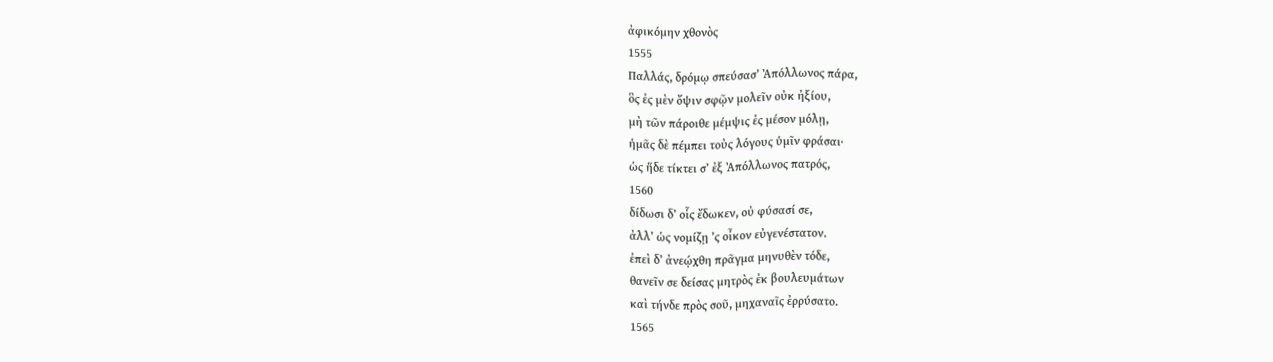ἀφικόμην χθονὸς
1555
Παλλάς, δρόμῳ σπεύσασʼ Ἀπόλλωνος πάρα,
ὃς ἐς μὲν ὄψιν σφῷν μολεῖν οὐκ ἠξίου,
μὴ τῶν πάροιθε μέμψις ἐς μέσον μόλῃ,
ἡμᾶς δὲ πέμπει τοὺς λόγους ὑμῖν φράσαι·
ὡς ἥδε τίκτει σʼ ἐξ Ἀπόλλωνος πατρός,
1560
δίδωσι δʼ οἷς ἔδωκεν, οὐ φύσασί σε,
ἀλλʼ ὡς νομίζῃ ʼς οἶκον εὐγενέστατον.
ἐπεὶ δʼ ἀνεῴχθη πρᾶγμα μηνυθὲν τόδε,
θανεῖν σε δείσας μητρὸς ἐκ βουλευμάτων
καὶ τήνδε πρὸς σοῦ, μηχαναῖς ἐρρύσατο.
1565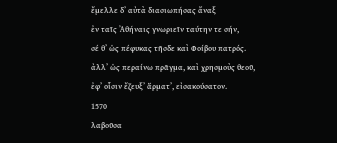ἔμελλε δʼ αὐτὰ διασιωπήσας ἄναξ
ἐν ταῖς Ἀθήναις γνωριεῖν ταύτην τε σήν,
σέ θʼ ὡς πέφυκας τῆσδε καὶ Φοίβου πατρός.
ἀλλʼ ὡς περαίνω πρᾶγμα, καὶ χρησμοὺς θεοῦ,
ἐφʼ οἷσιν ἔζευξʼ ἅρματʼ, εἰσακούσατον.
1570
λαβοῦσα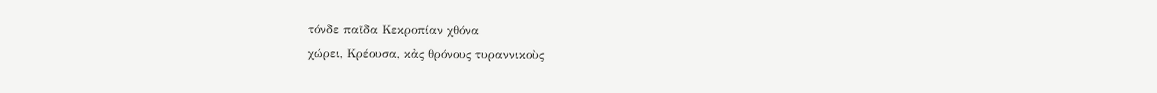τόνδε παῖδα Κεκροπίαν χθόνα
χώρει, Κρέουσα, κἀς θρόνους τυραννικοὺς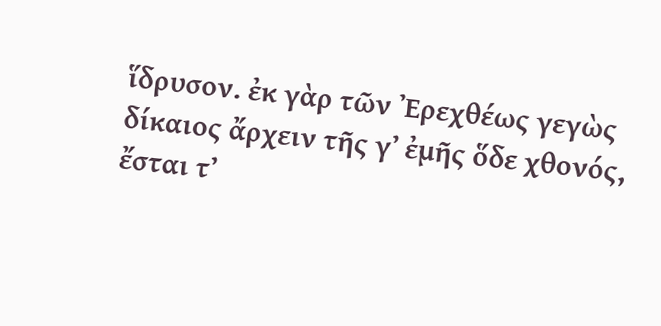ἵδρυσον. ἐκ γὰρ τῶν Ἐρεχθέως γεγὼς
δίκαιος ἄρχειν τῆς γʼ ἐμῆς ὅδε χθονός,
ἔσται τʼ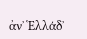ἀνʼ Ἑλλάδʼ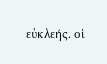εὐκλεής. οἱ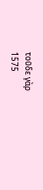τοῦδε γὰρ
1575